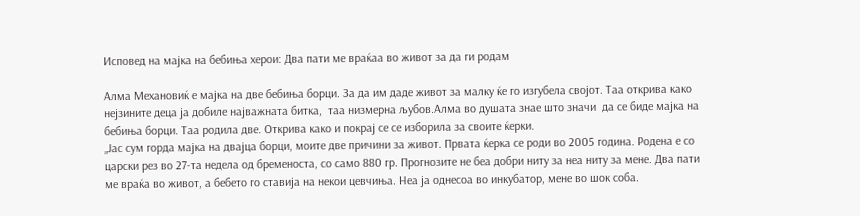Исповед на мајка на бебиња херои: Два пати ме враќаа во живот за да ги родам

Алма Механовиќ е мајка на две бебиња борци. За да им даде живот за малку ќе го изгубела својот. Таа открива како нејзините деца ја добиле најважната битка,  таа низмерна љубов.Алма во душата знае што значи  да се биде мајка на бебиња борци. Таа родила две. Открива како и покрај се се изборила за своите ќерки.
„Јас сум горда мајка на двајца борци, моите две причини за живот. Првата ќерка се роди во 2005 година. Родена е со царски рез во 27-та недела од бременоста, со само 880 гр. Прогнозите не беа добри ниту за неа ниту за мене. Два пати ме враќа во живот, а бебето го ставија на некои цевчиња. Неа ја однесоа во инкубатор, мене во шок соба.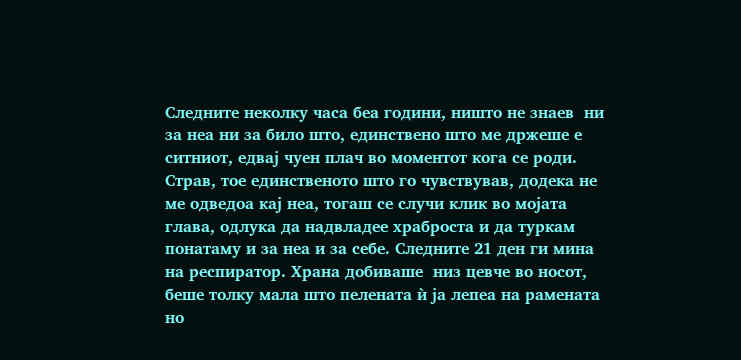Следните неколку часа беа години, ништо не знаев  ни за неа ни за било што, единствено што ме држеше е ситниот, едвај чуен плач во моментот кога се роди.
Страв, тое единственото што го чувствував, додека не ме одведоа кај неа, тогаш се случи клик во мојата глава, одлука да надвладее храброста и да туркам  понатаму и за неа и за себе. Следните 21 ден ги мина на респиратор. Храна добиваше  низ цевче во носот, беше толку мала што пелената ѝ ја лепеа на рамената но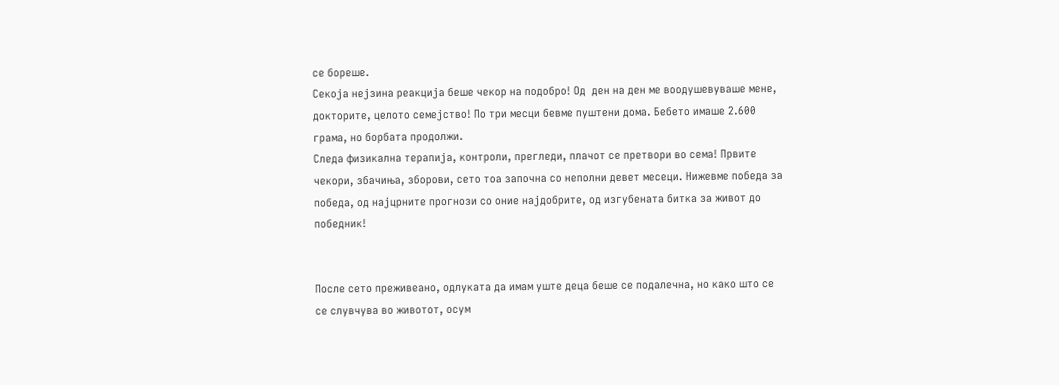се бореше.
Секоја нејзина реакција беше чекор на подобро! Од  ден на ден ме воодушевуваше мене, докторите, целото семејство! По три месци бевме пуштени дома. Бебето имаше 2.600 грама, но борбата продолжи.
Следа физикална терапија, контроли, прегледи, плачот се претвори во сема! Првите чекори, збачиња, зборови, сето тоа започна со неполни девет месеци. Нижевме победа за победа, од најцрните прогнози со оние најдобрите, од изгубената битка за живот до победник!


После сето преживеано, одлуката да имам уште деца беше се подалечна, но како што се се слувчува во животот, осум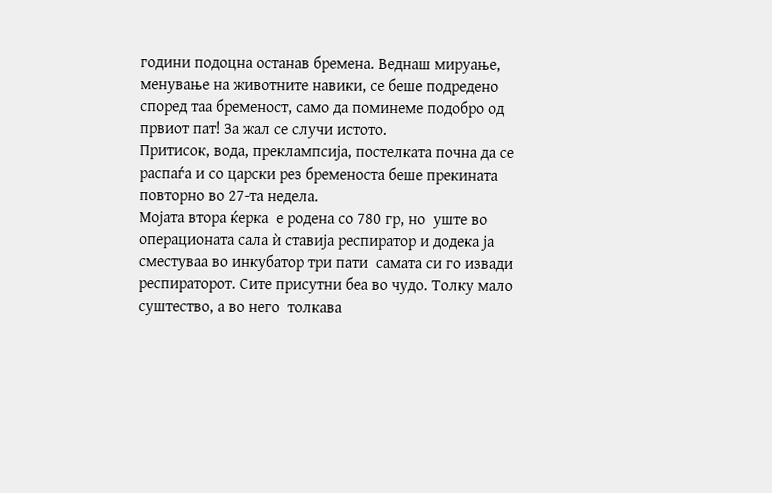години подоцна останав бремена. Веднаш мируање, менување на животните навики, се беше подредено според таа бременост, само да поминеме подобро од првиот пат! За жал се случи истото.
Притисок, вода, преклампсија, постелката почна да се распаѓа и со царски рез бременоста беше прекината повторно во 27-та недела.
Мојата втора ќерка  е родена со 780 гр, но  уште во операционата сала ѝ ставија респиратор и додека ја сместуваа во инкубатор три пати  самата си го извади респираторот. Сите присутни беа во чудо. Толку мало суштество, а во него  толкава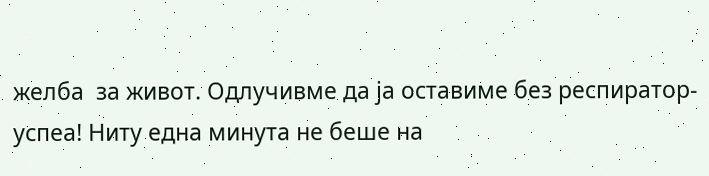желба  за живот. Одлучивме да ја оставиме без респиратор- успеа! Ниту една минута не беше на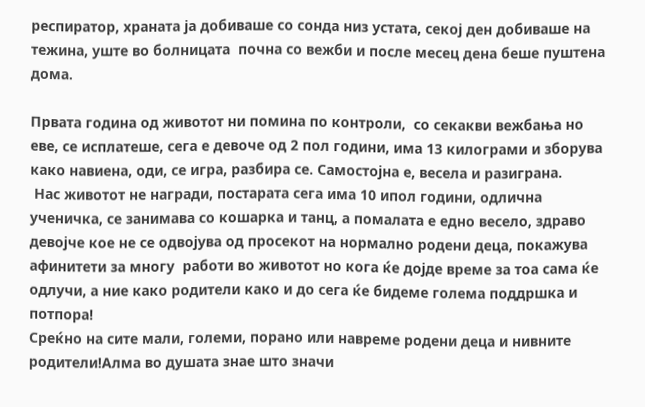респиратор, храната ја добиваше со сонда низ устата, секој ден добиваше на тежина, уште во болницата  почна со вежби и после месец дена беше пуштена дома.

Првата година од животот ни помина по контроли,  со секакви вежбања но еве, се исплатеше, сега е девоче од 2 пол години, има 13 килограми и зборува како навиена, оди, се игра, разбира се. Самостојна е, весела и разиграна.
 Нас животот не награди, постарата сега има 10 ипол години, одлична ученичка, се занимава со кошарка и танц, а помалата е едно весело, здраво девојче кое не се одвојува од просекот на нормално родени деца, покажува афинитети за многу  работи во животот но кога ќе дојде време за тоа сама ќе одлучи, а ние како родители како и до сега ќе бидеме голема поддршка и потпора!
Среќно на сите мали, големи, порано или навреме родени деца и нивните родители!Алма во душата знае што значи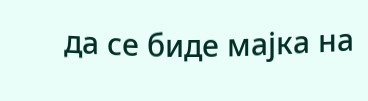да се биде мајка на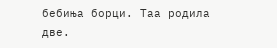бебиња борци. Таа родила две.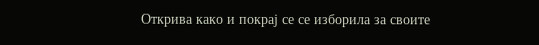Открива како и покрај се се изборила за своите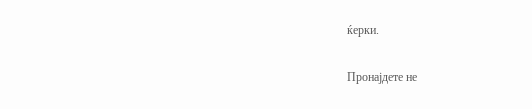ќерки.

Пронајдете не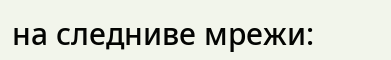на следниве мрежи: